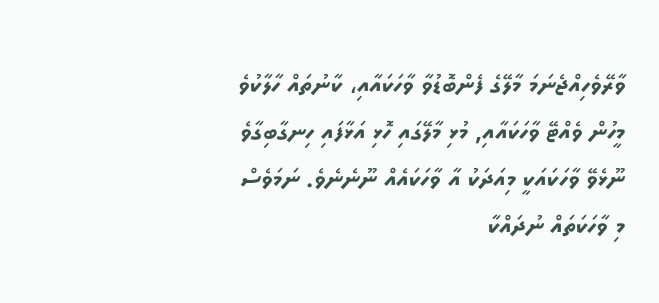ވާރޭވެހިއްޖެނަމަ މާލޭގެ ފެންބޮޑުވާ ވާހަކައާއި، ކާނުތައް ހާލާކުވެ މީހުން ވެއްޓޭ ވާހަކައާއި, މުޅި މާލޭގައި ހޮޅި އަޅާފައި ހިނގާބިގާވެ ނޫޅެވޭ ވާހަކައަކީ މިއަދަކު އާ ވާހަކައެއް ނޫނެނެވެ. ނަމަވެސް މި ވާހަކަތައް ނުދައްކާ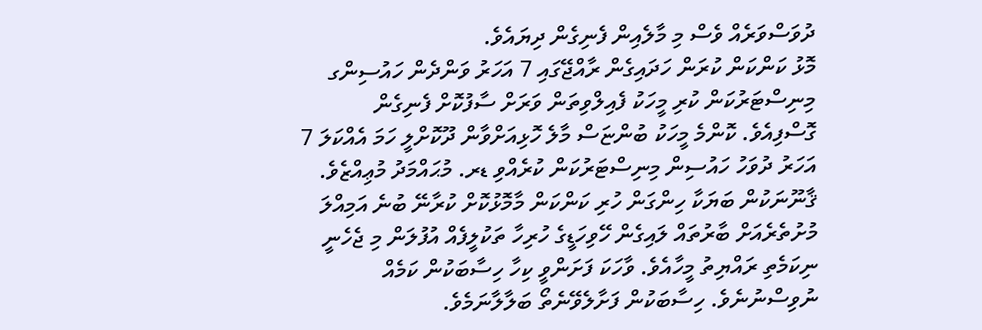ދުވަސްވަރެއް ވެސް މި މާލެއިން ފެނިގެން ދިޔައެވެ.
މޮޅު ކަންކަން ކުރަން ހަދައިގެން ރާއްޖޭގައި 7 އަހަރު ވަންދެން ހައުސިންގ މިނިސްޓަރުކަން ކުރި މީހަކު ފެއިލްވިތަން ވަރަށް ސާފުކޮށް ފެނިގެން ގޮސްފިއެވެ. ކޮންމެ މީހަކު ބުންޏަސް މާލެ ހޮޅިއަށްވާން ދޫކޮށްލީ ހަމަ އެއްކަލަ 7 އަހަރު ދުވަހު ހައުސިން މިނިސްޓަރުކަން ކުރެއްވި ޑރ. މުޙައްމަދު މުޢިއްޒެވެ.
ޤާނޫނަކުން ބަޔަކާ ހިންގަން ހުރި ކަންކަން މާމޮޅުކޮށް ކުރާނޭ ބުނެ އަމިއްލަ މުށުތެރެއަށް ބާރުތައް ލައިގެން ހޭވިހަޑީގެ ހުރިހާ ތަކުލީފެއް އުފުލަން މި ޖެހެނީ ނިކަމެތި ރައްޔިތު މީހާއެވެ. ވާހަކަ ފަށަންވީ ކިހާ ހިސާބަކުން ކަމެއް ނުވިސްނުނެވެ. ހިސާބަކުން ފަށާލެވޭނެތޯ ބަލާލާނަމެވެ.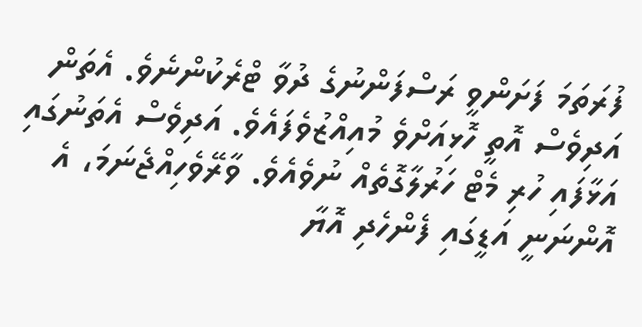ފުރަތަމަ ފަށަންވީ ރަސްފަންނުގެ ދުވާ ޓްރެކުންނެވެ. އެތަން އަދިވެސް އޮތީ ހޮޅިއަށްވެ މުއިއްޒުވެފައެވެ. އަދިވެސް އެތަނުގައި އަޅާފައި ހުރި މެޓް ހަރުލާގޮތެއް ނުވެއެވެ. ވާރޭވެހިއްޖެނަމަ، އެ އޮންނަނީ އަޑީގައި ފެންހެދި އޮޔާ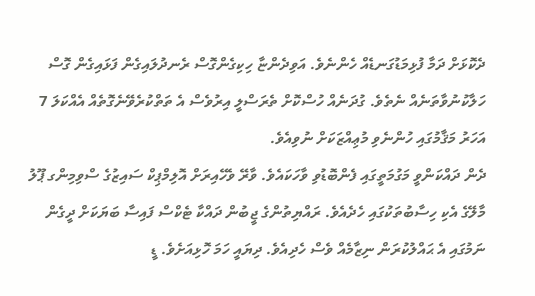ދެކޮޅަށް ދަމާ ފުޅިމަޑުގަނޑެއް ހެންނެވެ. އަވިދެންޏާ ހިކިގެންގޮސް ރެނދުލައިގެން ފަޅައިގެން ގޮސް ހަލާކުނުވާތަނެއް ނެތެވެ. ގުދަނެއް ހުސްކޮށް ތެރަސްލީ އިރުވެސް އެ ތަތްކުރެވޭނެގޮތެއް އެއްކަލަ 7 އަހަރު މަޤާމުގައި ހުންނެވި މުޢިއްޒަކަށް ނުވިއެވެ.
ދެން ދައްކަންވީ މަގުމަތީގައި ފެންބޮޑުވި ވާހަކައެވެ. ވާރޭ ވެހޭއިރަށް އޮލިމްޕިކް ސައިޒުގެ ސްވިމިންގ ޕޫލު މާލޭގެ އެކި ހިސާބުތަކުގައި ހެދެއެވެ. ރައްޔިތުންގެ ޖީބުން ދައްކާ ޓެކްސް ފައިސާ ބަޔަކަށް ދީގެން ނަމުގައި އެ ޙައްލުކުރަން ނިޒާމެއް ވެސް ހެދިއެވެ. ދިޔައީ ހަމަ ހޮޅިއަށެވެ. ޑީ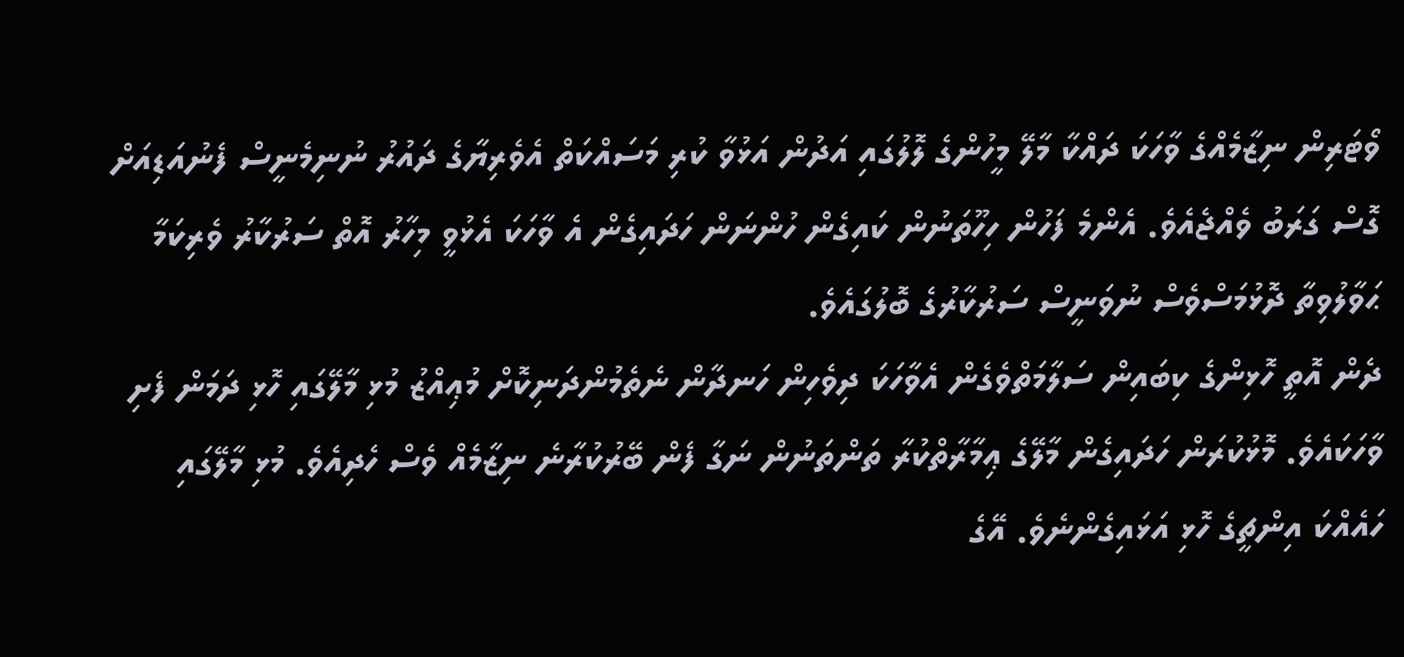ވޯޓަރިން ނިޒާމެއްގެ ވާހަކަ ދައްކާ މާލޭ މީހުންގެ ލޮލުގައި އަދުން އަޅުވާ ކުރި މަސައްކަތް އެވެރިޔާގެ ދައުރު ނުނިމެނީސް ފެނުއަޑިއަށް ގޮސް ގަރަބު ވެއްޖެއެވެ. އެންމެ ފަހުން ހިހޫތަނުން ކައިގެން ހުންނަން ހަދައިގެން އެ ވާހަކަ އެޅުވީ މިހާރު އޮތް ސަރުކާރު ވެރިކަމާ ޙަވާލުވިތާ ދޮޅުމަސްވެސް ނުވަނީސް ސަރުކާރުގެ ބޮލުގައެވެ.
ދެން އޮތީ ހޮޅިންގެ ކިބައިން ސަލާމަތްވެގެން އެވާހަކަ ދިވެހިން ހަނދާން ނެތެމުންދަނިކޮށް މުޢިއްޒު މުޅި މާލޭގައި ހޮޅި ދަމަން ފެށި ވާހަކައެވެ. މޮޅުކުރަން ހަދައިގެން މާލޭގެ ޢިމާރާތްކުރާ ތަންތަނުން ނަގާ ފެން ބޭރުކުރާނެ ނިޒާމެއް ވެސް ހެދިއެވެ. މުޅި މާލޭގައި ހައެއްކަ އިންޗީގެ ހޮޅި އަޅައިގެންނެވެ. އޭގެ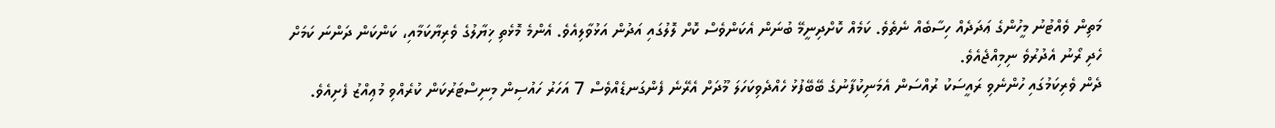މަތިން ވެއްޓުނު މީހުންގެ ޢަދަދެއް ހިސާބެއް ނެތެވެ. ކަމެއް ކޮށްދިނީމޭ ބުނަން އެކަންވެސް ކޮށް ލޮލުގައި އަދުން އަޅުވާލިއެވެ. އެންމެ މޮޅެތި ޚިޔާލުގެ ވެރިޔާކަމާއި، ކަންކަން ދަންނަ ކަމަށް ހެދި ރޯނު އެދުރުވެ ނިމިއްޖެއެވެ.
ދެން ވެރިކަމުގައި ހުންނެވި ރައީސަކު ރުއްސަން އެމަނިކުފާނުގެ ބޭބޭފުޅު ހެއްދެވިކަހަލަ މޫދަށް އެރޭނެ ފެންގަނޑެއްވެސް 7 އަހަރު ހައުސިން މިނިސްޓަރުކަން ކުރެއްވި މުޢިއްޒު ފެށިއެވެ.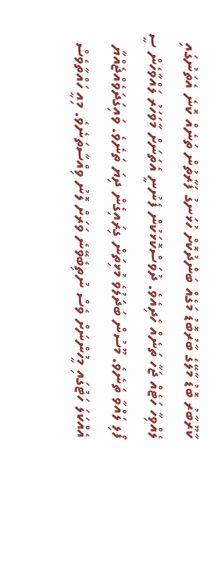ކާރޫބާރު ބޮޑު މާލޭގެ ބާރުބޮޑު މަގެއް ބަންދުކޮށް ހުޅަނގު ފަރާތުން ތަނެއް ކޮނެ އެތަނުގައި ލެއްވިހާ ހަޓެއް ޖަހާ ތަނެއް ހެދިއެވެ. ދުވަސްކޮޅަކުން ފެނުނީ އެތަނަށް މާވަހަރު ލައްވާހެން ސީ ފޯލި ލައްވާ ތަނެވެ. މޫސުން ބަދަލުވެ މުޅިތަން ގިރައިގެން ދިޔަ ތަނެވެ. ވައިގަދަވެއްޖެއްޔާ އެއްކަލަ ހަޓުގައި މީހުންނަށް ވެސް ނުތިބެވޭނެ ވަރަށް ލޮނު ވިއްސާތަނެވެ. މިއީ ހައްތާވެސް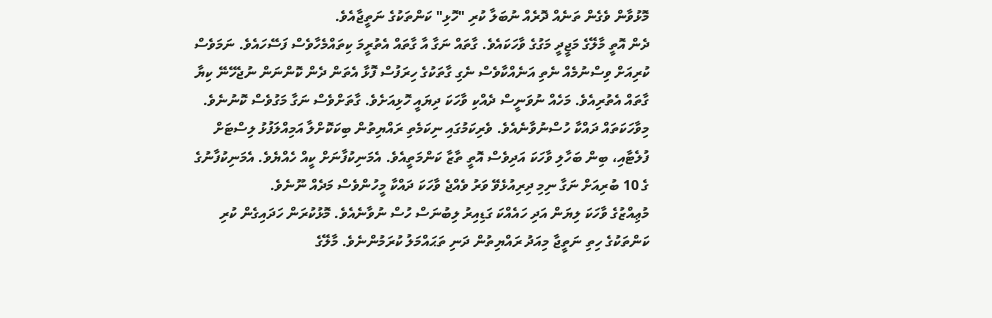މޮޅުވާން ވެގެން ތަނެއް ދޮރެއް ނުބަލާ ކުރި "ހޮޅި" ކަންތަކުގެ ނަތީޖާއެވެ.
ދެން އޮތީ މާލޭގެ މަޖީދީ މަގުގެ ވާހަކައެވެ. ގާތައް ނަގާ އާ ގާތައް އެތުރީމަ ކިތައްމެހާވެސް ފަސޭހައެވެ. ނަމަވެސް ކުރިއަށް ވިސްނުމެއް ނެތި އަނެއްކާވެސް ނެގި ގާތަކުގެ ހިރަފުސް ފޮޅާ އެތަން ދެން ކޮންނަން ނުޖެހޭނޭ ކިޔާ ގާތައް އެތުރިއެވެ. މަހެއް ނުވަނީސް ދެއްކި ވާހަކަ ދިޔައީ ހޮޅިއަށެވެ. ގާތަށްވެސް ނަގާ މަގުވެސް ކޮނުނެވެ.
މިވާހަކަތައް ދައްކާ ހުސްނުވާނެއެވެ. ވެރިކަމުގައި ނިކަމެތި ރައްޔިތުން ބިކަކޮށްލާ އަމިއްލަފުޅު ލިސްޓަށް ފުލެޓާއި، ބިން ބަހާލި ވާހަކަ އަދިވެސް އޮތީ ތާޒާ ކަންމަތީއެވެ. އެމަނިކުފާނަށް ކީއް ހެއްޔެވެ. އެމަނިކުފާނުގެ ގެ 10 ބުރިއަށް ނަގާ ނިމި ދިރިއުޅެވޭ ވަރު ވެއްޖެ ވާހަކަ ދައްކާ މީހުންވެސް މަދެއް ނޫނެވެ.
މުޢިއްޒުގެ ވާހަކަ ލިޔަން އަދި ހައެއްކަ ގަޑިއިރު ލިބުނަސް ހުސް ނުވާނެއެވެ. މޮޅުކުރަން ހަދައިގެން ކުރި ކަންތަކުގެ ހިތި ނަތީޖާ މިއަދު ރައްޔިތުން ދަނި ތަޙައްމަލު ކުރަމުންނެވެ. މާލޭގެ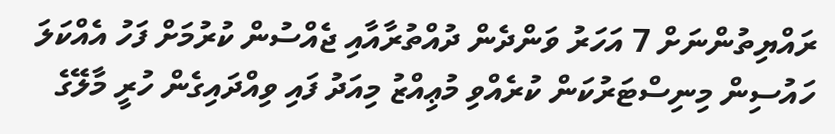ރައްޔިތުންނަށް 7 އަހަރު ވަންދެން ދުއްތުރާއާއި ޖެއްސުން ކުރުމަށް ފަހު އެއްކަލަ ހައުސިން މިނިސްޓަރުކަން ކުރެއްވި މުޢިއްޒު މިއަދު ފައި ވިއްދައިގެން ހުރީ މާލޭގެ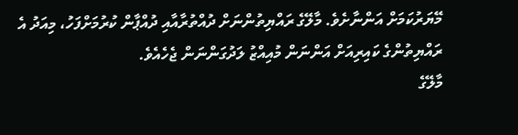މޭޔަރުކަމަށް އަންނާށެވެ. މާލޭގެ ރައްޔިތުންނަށް ދުއްތުރާއާއި ދުއްޕާން ކުރުމަށްފަހު، މިއަދު އެ ރައްޔިތުންގެ ކައިރިއަށް އަންނަން މުއިއްޒު ލަދުގަންނަން ޖެހެއެވެ.
މާލޭގެ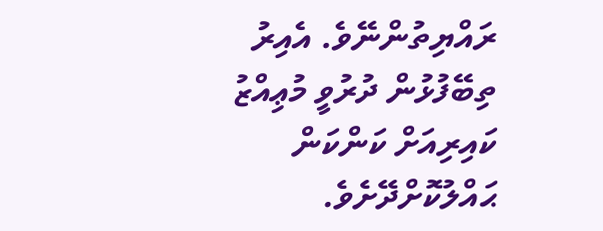ރައްޔިތުންނޭވެ. އެއިރު ތިބޭފުޅުން ދުރުވީ މުޢިއްޒު ކައިރިއަށް ކަންކަން ޙައްލުކޮށްދޭށެވެ.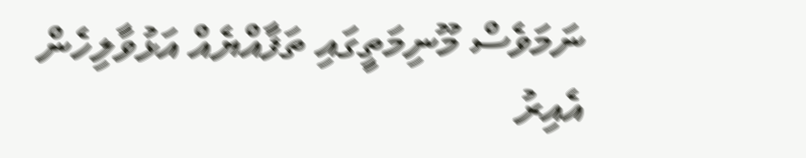ނަމަވެސް މޫނިމަތީގައި ތަފާއްޔެއް އަޅުވާލިހެން އެއިރު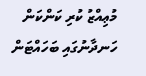މުޢިއްޒު ކުރި ކަންކަން ހަނދާނުގައި ބަހައްޓަން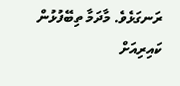ރަނގަޅެވެ. މާދަމާ ތިބޭފުޅުން ކައިރިއަށް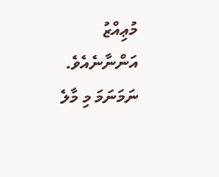މުޢިއްޒު އަންނާނެއެވެ. ނަމަނަމަ މި މާލެ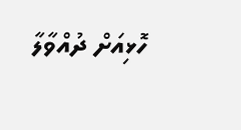ހޮޅިއަށް ދުއްވާލާ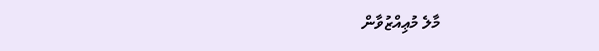މާލެ މުޢިއްޒުވާން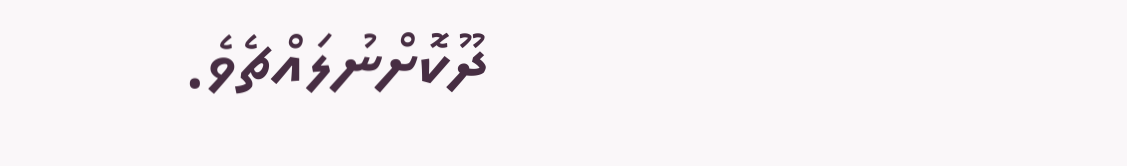ދޫކޮށްނުލައްޗެވެ.